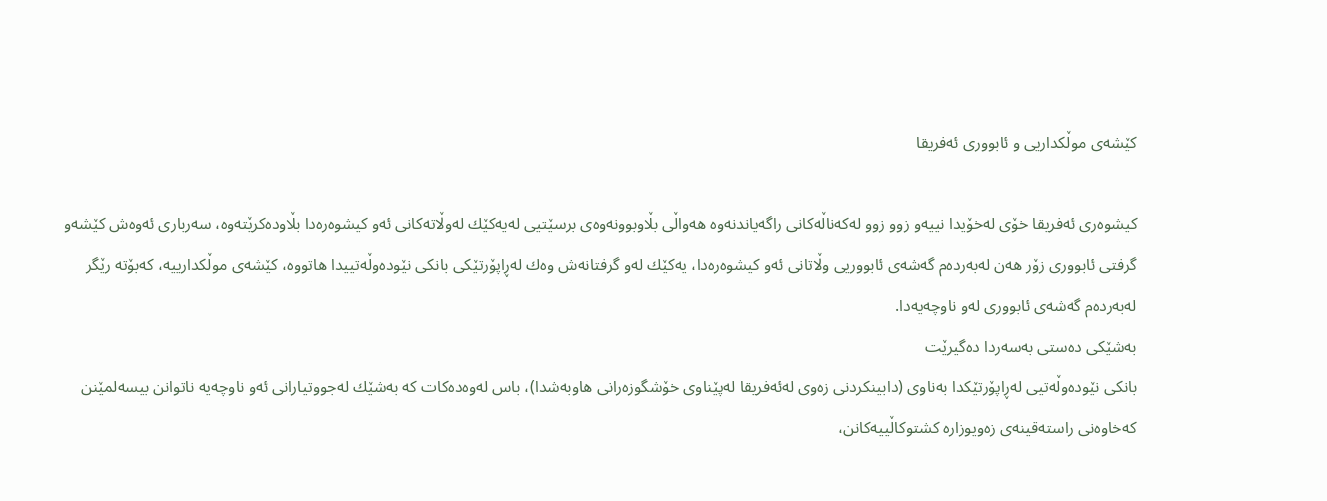كێشه‌ی موڵكداریی‌ و ئابووری ئه‌فریقا

كیشوه‌ری‌ ئه‌فریقا خۆی‌ له‌خۆیدا نییه‌‌و زوو زوو له‌كه‌ناڵه‌كانی‌ راگه‌یاندنه‌وه‌ هه‌واڵی‌ بڵاوبوونه‌وه‌ی‌ برسێتیی له‌یه‌كێك له‌وڵاته‌كانی‌ ئه‌و كیشوه‌ره‌دا بڵاوده‌كرێته‌وه‌، سه‌رباری‌ ئه‌وه‌ش كێشه‌و گرفتی‌ ئابووری‌ زۆر هه‌ن له‌به‌رده‌م گه‌شه‌ی‌ ئابووریی‌ وڵاتانی‌ ئه‌و كیشوه‌ره‌دا، یه‌كێك له‌و گرفتانه‌ش وه‌ك له‌ڕاپۆرتێكی‌ بانكی‌ نێوده‌وڵه‌تییدا هاتووه‌، كێشه‌ی‌ موڵكدارییه‌، كه‌بۆته‌ رێگر له‌به‌رده‌م گه‌شه‌ی‌ ئابووری له‌و ناوچه‌یه‌دا.
به‌شێكی‌ ده‌ستی‌ به‌سه‌ردا ده‌گیرێت
بانكی‌ نێوده‌وڵه‌تیی له‌ڕاپۆرتێكدا به‌ناوی‌ (دابینكردنی‌ زه‌وی‌ له‌ئه‌فریقا له‌پێناوی خۆشگوزه‌رانی‌ هاوبه‌شدا)، باس له‌وه‌ده‌كات كه‌ به‌شێك له‌جووتیارانی‌ ئه‌و ناوچه‌یه‌ ناتوانن بیسه‌لمێنن كه‌خاوه‌نی‌ راسته‌قینه‌ی‌ زه‌ویوزاره‌ كشتوكاڵییه‌كانن،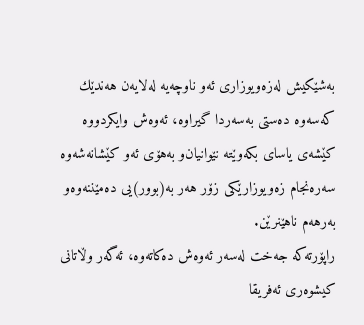به‌شێكیش له‌زه‌ویوزاری‌ ئه‌و ناوچه‌یه‌ له‌لایه‌ن هه‌ندێك كه‌سه‌وه‌ ده‌ستی‌ به‌سه‌ردا گیراوه‌، ئه‌وه‌ش وایكردووه‌ كێشه‌ی‌ یاسای‌ بكه‌وێته‌ نێوانیان‌و به‌هۆی‌ ئه‌و كێشانه‌شه‌وه‌ سه‌ره‌نجام زه‌ویوزارێكی‌ زۆر هه‌ر به‌(بوور)یی ده‌مێننه‌وه‌‌و به‌رهه‌م ناهێنرێن.
راپۆرته‌كه‌ جه‌خت له‌سه‌ر ئه‌وه‌ش ده‌كاته‌وه‌، ئه‌گه‌ر وڵاتانی‌ كیشوه‌ری‌ ئه‌فریقا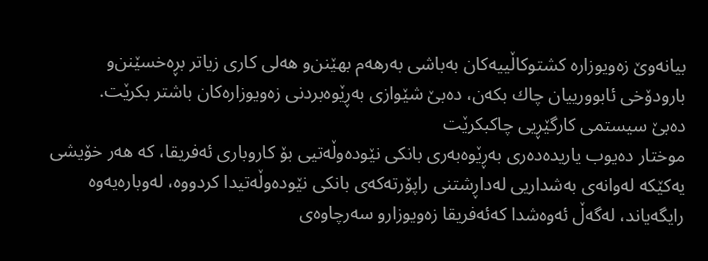بیانه‌وێ زه‌ویوزاره‌ كشتوكاڵییه‌كان به‌باشی‌ به‌رهه‌م بهێنن‌و هه‌لی‌ كاری‌ زیاتر بڕه‌خسێنن‌و بارودۆخی‌ ئابوورییان چاك بكه‌ن، ده‌بێ شێوازی‌ به‌ڕێوه‌بردنی‌ زه‌ویوزاره‌كان باشتر بكرێت.
ده‌بێ سیستمی‌ كارگێڕیی چاكبكرێت
موختار ده‌یوب یاریده‌ده‌ری‌ به‌ڕێوه‌به‌ری‌ بانكی‌ نێوده‌وڵه‌تیی بۆ كاروباری‌ ئه‌فریقا، كه‌ هه‌ر خۆیشی‌ یه‌كێكه‌ له‌وانه‌ی‌ به‌شداریی له‌داڕشتنی‌ راپۆرته‌كه‌ی‌ بانكی‌ نێوده‌وڵه‌تیدا كردووه‌، له‌وباره‌یه‌وه‌ رایگه‌یاند، له‌گه‌ڵ ئه‌وه‌شدا كه‌ئه‌فریقا زه‌ویوزار‌و سه‌رچاوه‌ی‌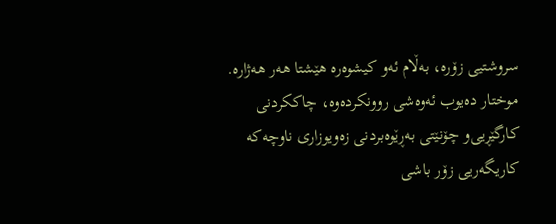سروشتیی زۆره‌، به‌ڵام ئه‌و كیشوه‌ره‌ هێشتا هه‌ر هه‌ژاره‌.
موختار ده‌یوب ئه‌وه‌شی‌ روونكرده‌وه‌، چاككردنی‌ كارگێڕیی‌و چۆنێتی‌ به‌ڕێوه‌بردنی‌ زه‌ویوزاری‌ ناوچه‌كه‌ كاریگه‌ریی زۆر باشی‌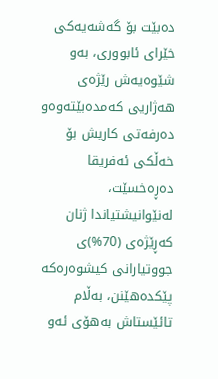ده‌بێت بۆ گه‌شه‌یه‌كی‌ خێرای‌ ئابووری‌، به‌و شێوه‌یه‌ش رێژه‌ی‌ هه‌ژاریی كه‌مده‌بێته‌وه‌‌و ده‌رفه‌تی‌ كاریش بۆ خه‌ڵكی‌ ئه‌فریقا ده‌ڕه‌خسێت، له‌نێوانیشتیاندا ژنان كه‌ڕێژه‌ی‌ (70%)ی‌ جووتیارانی‌ كیشوه‌ره‌كه‌ پێكده‌هێنن، به‌ڵام تائێستاش به‌هۆی‌ ئه‌و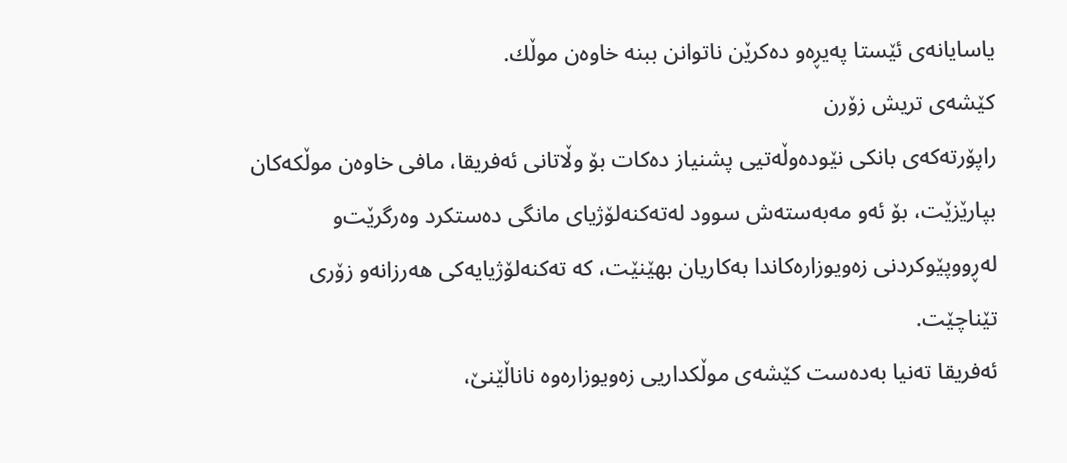یاسایانه‌ی‌ ئێستا په‌یڕه‌و ده‌كرێن ناتوانن ببنه‌ خاوه‌ن موڵك.
كێشه‌ی‌ تریش زۆرن
راپۆرته‌كه‌ی‌ بانكی‌ نێوده‌وڵه‌تیی پشنیاز ده‌كات بۆ وڵاتانی‌ ئه‌فریقا، مافی‌ خاوه‌ن موڵكه‌كان بپارێزێت، بۆ ئه‌و مه‌به‌سته‌ش سوود له‌ته‌كنه‌لۆژیای‌ مانگی‌ ده‌ستكرد وه‌رگرێت‌و له‌ڕووپێوكردنی‌ زه‌ویوزاره‌كاندا به‌كاریان بهێنێت، كه‌ ته‌كنه‌لۆژیایه‌كی‌ هه‌رزانه‌‌و زۆری‌ تێناچێت.
ئه‌فریقا ته‌نیا به‌ده‌ست كێشه‌ی‌ موڵكداریی زه‌ویوزاره‌وه‌ ناناڵێنێ‌،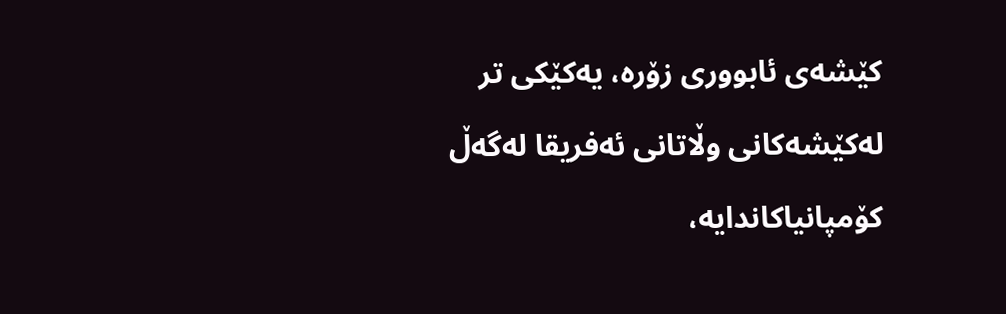كێشه‌ی‌ ئابووری‌ زۆره‌، یه‌كێكی‌ تر له‌كێشه‌كانی‌ وڵاتانی‌ ئه‌فریقا له‌گه‌ڵ كۆمپانیاكاندایه‌،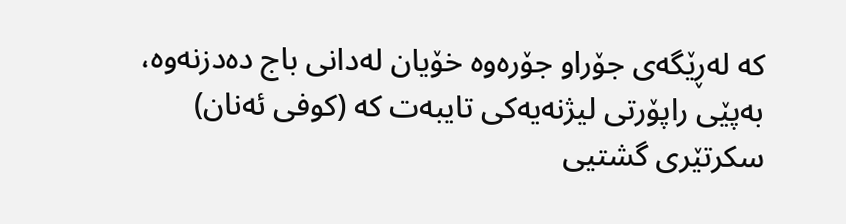كه‌ له‌ڕێگه‌ی‌ جۆراو جۆره‌وه‌ خۆیان له‌دانی‌ باج ده‌دزنه‌وه‌، به‌پێی‌ راپۆرتی لیژنه‌یه‌كی‌ تایبه‌ت كه‌ (كوفی‌ ئه‌نان) سكرتێری‌ گشتیی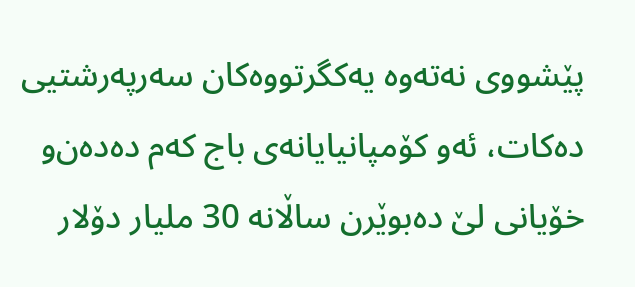پێشووی‌ نه‌ته‌وه‌ یه‌كگرتووه‌كان سه‌رپه‌رشتیی ده‌كات، ئه‌و كۆمپانیایانه‌ی‌ باج كه‌م ده‌ده‌ن‌و خۆیانی‌ لێ ده‌بوێرن ساڵانه‌ 30 ملیار دۆلار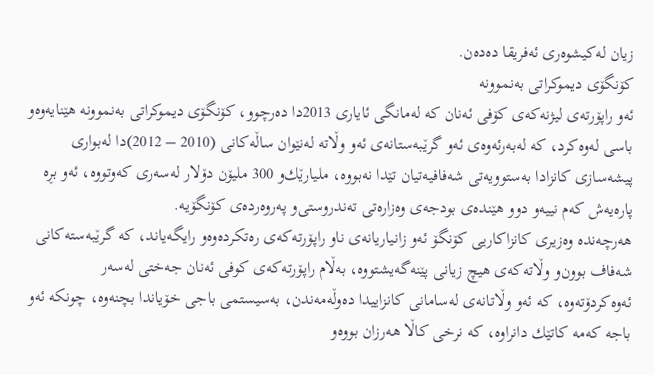زیان له‌كیشوه‌ری‌ ئه‌فریقا ده‌ده‌ن.
كۆنگۆی‌ دیموكراتی‌ به‌نموونه‌
ئه‌و راپۆرته‌ی‌ لیژنه‌كه‌ی‌ كۆفی‌ ئه‌نان كه‌ له‌مانگی‌ ئایاری‌ 2013دا ده‌رچوو، كۆنگۆی‌ دیموكراتی‌ به‌نموونه‌ هێنایه‌وه‌‌و باسی‌ له‌وه‌كرد، كه‌ له‌به‌رئه‌وه‌ی‌ ئه‌و گرێبه‌ستانه‌ی‌ ئه‌و وڵاته‌ له‌نێوان ساڵه‌كانی‌ (2010 – 2012)دا له‌بواری‌ پیشه‌سازی كانزادا به‌ستوویه‌تی‌ شه‌فافیه‌تیان تێدا نه‌بووه‌، ملیارێك‌و 300 ملیۆن دۆلار له‌سه‌ری‌ كه‌وتووه‌، ئه‌و بڕه‌ پاره‌یه‌ش كه‌م نییه‌‌و دوو هێنده‌ی‌ بودجه‌ی‌ وه‌زاره‌تی‌ ته‌ندروستی‌‌و په‌روه‌رده‌ی‌ كۆنگۆیه‌.
هه‌رچه‌نده‌ وه‌زیری‌ كانزاكاریی كۆنگۆ ئه‌و زانیاریانه‌ی‌ ناو راپۆرته‌كه‌ی‌ ره‌تكرده‌وه‌و رایگه‌یاند، كه‌ گرێبه‌سته‌كانی‌ شه‌فاف بوون‌و وڵاته‌كه‌ی‌ هیچ زیانی‌ پێنه‌گه‌یشتووه‌، به‌ڵام راپۆرته‌كه‌ی‌ كوفی‌ ئه‌نان جه‌ختی‌ له‌سه‌ر ئه‌وه‌كردۆته‌وه‌، كه‌ ئه‌و وڵاتانه‌ی‌ له‌سامانی‌ كانزاییدا ده‌وڵه‌مه‌ندن، به‌سیستمی‌ باجی‌ خۆیاندا بچنه‌وه‌، چونكه‌ ئه‌و باجه‌ كه‌مه‌ كاتێك دانراوه‌، كه‌ نرخی‌ كاڵا هه‌رزان بووه‌‌و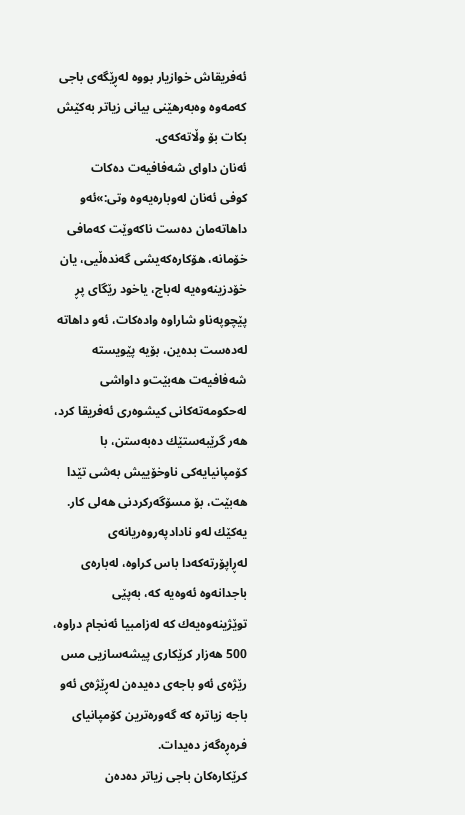ئه‌فریقاش خوازیار بووه‌ له‌ڕێگه‌ی‌ باجی‌ كه‌مه‌وه‌ وه‌به‌رهێنی‌ بیانی‌ زیاتر به‌كێش بكات بۆ وڵاته‌كه‌ی‌.
ئه‌نان داوای‌ شه‌فافیه‌ت ده‌كات
كوفی‌ ئه‌نان له‌وباره‌یه‌وه‌ وتی‌:»ئه‌و داهاته‌مان ده‌ست ناكه‌وێت كه‌مافی‌ خۆمانه‌، هۆكاره‌كه‌یشی‌ گه‌نده‌ڵیی، یان خۆدزینه‌وه‌یه‌ له‌باج، یاخود رێگای‌ پڕ پێچوپه‌ناو شاراوه‌ واده‌كات، ئه‌و داهاته‌ له‌ده‌ست بده‌ین، بۆیه‌ پێویسته‌ شه‌فافیه‌ت هه‌بێت‌و داواشی‌ له‌حكومه‌ته‌كانی‌ كیشوه‌ری‌ ئه‌فریقا كرد، هه‌ر گرێبه‌ستێك ده‌به‌ستن، با كۆمپانیایه‌كی‌ ناوخۆییش به‌شی‌ تێدا هه‌بێت، بۆ مسۆگه‌ركردنی‌ هه‌لی‌ كار.
یه‌كێك له‌و نادادپه‌روه‌ریانه‌ی‌ له‌ڕاپۆرته‌كه‌دا باس كراوه‌، له‌باره‌ی‌ باجدانه‌وه‌ ئه‌وه‌یه‌ كه‌، به‌پێی‌ توێژینه‌وه‌یه‌ك كه‌ له‌زامبیا ئه‌نجام دراوه‌، 500 هه‌زار كرێكاری‌ پیشه‌سازیی مس رێژه‌ی‌ ئه‌و باجه‌ی‌ ده‌یده‌ن له‌ڕێژه‌ی‌ ئه‌و باجه‌ زیاتره‌ كه‌ گه‌وره‌ترین كۆمپانیای‌ فره‌ڕه‌گه‌ز ده‌یدات.
كرێكاره‌كان باجی زیاتر ده‌ده‌ن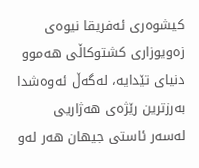كیشوه‌ری‌ ئه‌فریقا نیوه‌ی‌ زه‌ویوزاری‌ كشتوكاڵی‌ هه‌موو دنیای‌ تێدایه‌، له‌گه‌ڵ ئه‌وه‌شدا به‌رزترین رێژه‌ی‌ هه‌ژاریی له‌سه‌ر ئاستی‌ جیهان هه‌ر له‌و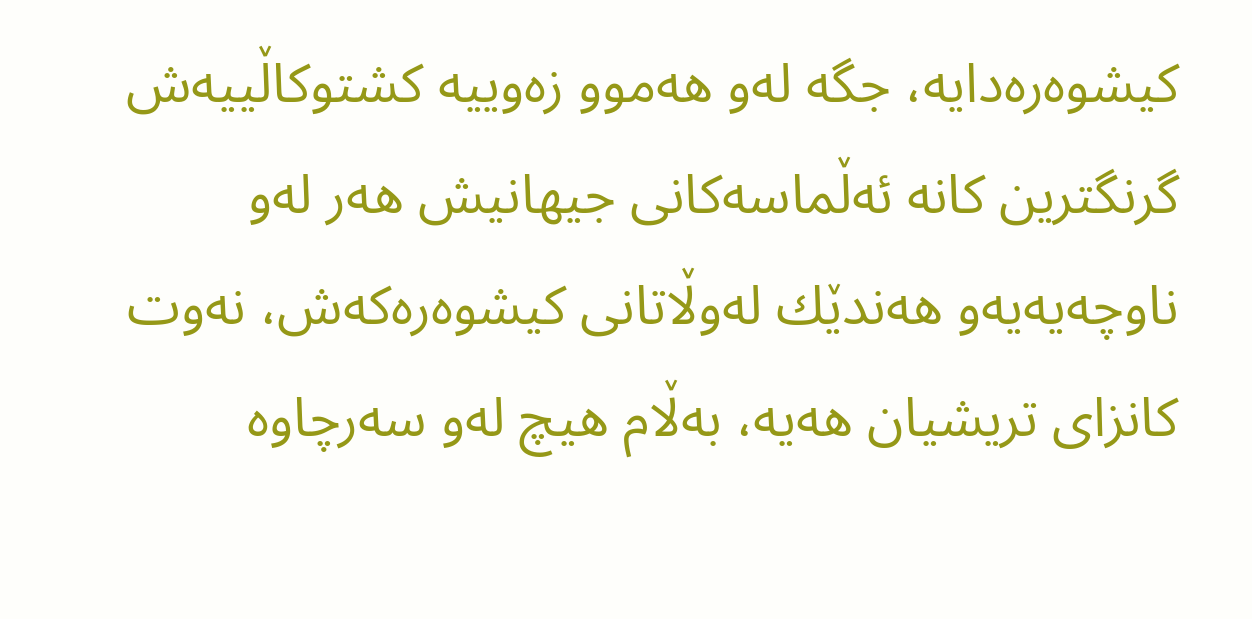كیشوه‌ره‌دایه‌، جگه‌ له‌و هه‌موو زه‌وییه‌ كشتوكاڵییه‌ش گرنگترین كانه‌ ئه‌ڵماسه‌كانی‌ جیهانیش هه‌ر له‌و ناوچه‌یه‌یه‌‌و هه‌ندێك له‌وڵاتانی‌ كیشوه‌ره‌كه‌ش، نه‌وت كانزای‌ تریشیان هه‌یه‌، به‌ڵام هیچ له‌و سه‌رچاوه‌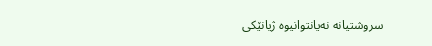سروشتیانه‌ نه‌یانتوانیوه‌ ژیانێكی‌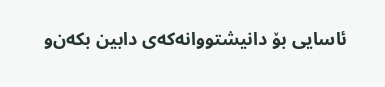ئاسایی بۆ دانیشتووانه‌كه‌ی‌ دابین بكه‌ن‌و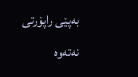به‌پێی‌ راپۆرتی‌ نه‌ته‌وه‌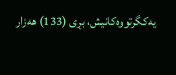یه‌كگرتووه‌كانیش، بڕی (133) هه‌زار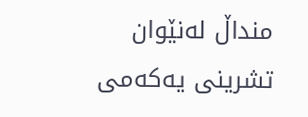منداڵ له‌نێوان تشرینی‌ یه‌كه‌می‌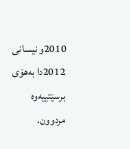2010و نیسانی‌ 2012دا به‌هۆی‌ برسێتییه‌وه‌ مردوون.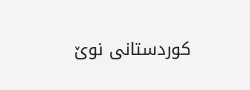كوردستانی نوێ‌